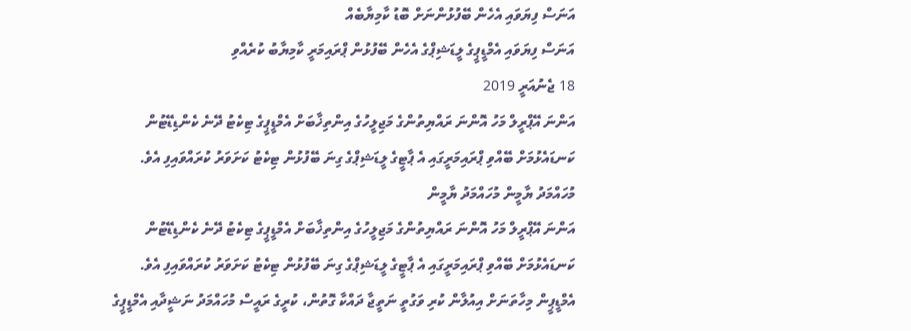އަނަސް ފިޔަވައި އެހެން ބޭފުޅުންނަށް ބޮޑު ކާމިޔާބެއް
އަނަސް ފިޔަވައި އެމްޑީޕީގެ ލީޑަޝިޕްގެ އެހެން ބޭފުޅުން ޕްރައިމަރީ ކާމިޔާބު ކުރެއްވި
18 ޖެނުއަރީ 2019
އަންނަ އޭޕްރީލް މަހު އޮންނަ ރައްޔިތުންގެ މަޖިލީހުގެ އިންތިޚާބަށް އެމްޑީޕީގެ ޓިކެޓު ދޭނެ ކެންޑިޑޭޓުން ކަނޑައެޅުމަށް ބޭއްވި ޕްރައިމަރީގައި އެ ޕާޓީގެ ލީޑަޝިޕްގެ ގިނަ ބޭފުޅުން ޓިކެޓު ކަށަވަރު ކުރައްވައިފި އެވެ.
މުހައްމަދު ޔާމީން މުހައްމަދު ޔާމީން
އަންނަ އޭޕްރީލް މަހު އޮންނަ ރައްޔިތުންގެ މަޖިލީހުގެ އިންތިޚާބަށް އެމްޑީޕީގެ ޓިކެޓު ދޭނެ ކެންޑިޑޭޓުން ކަނޑައެޅުމަށް ބޭއްވި ޕްރައިމަރީގައި އެ ޕާޓީގެ ލީޑަޝިޕްގެ ގިނަ ބޭފުޅުން ޓިކެޓު ކަށަވަރު ކުރައްވައިފި އެވެ.
އެމްޑީޕީން މިހާތަނަށް އިއުލާން ކުރި ވަގުތީ ނަތީޖާ ދައްކާ ގޮތުން، ކުރީގެ ރައީސް މުހައްމަދު ނަޝީދާއި އެމްޑީޕީގެ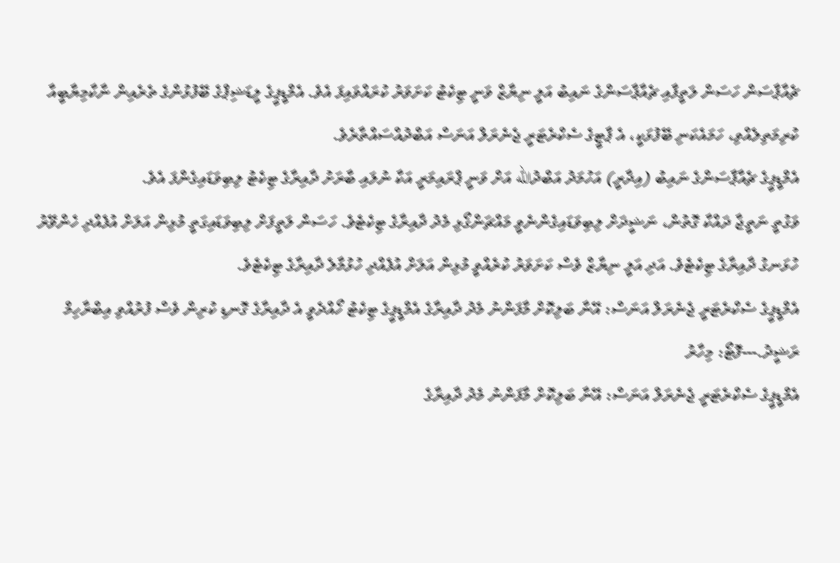ޗެއާޕާސަން ހަސަން ލަތީފާއި ޗެއާޕާސަންގެ ނައިބު އަލީ ނިޔާޒް ވަނީ ޓިކެޓު ކަށަވަރު ކުރައްވައިފަ އެވެ. އެމްޑީޕީގެ ލީޑަޝިޕްގެ ބޭފުޅުންގެ ތެރެއިން ނާކާމިޔާބީއާ ކުރިމަތިލެއްވި، ހަމައެކަނި ބޭފުޅަކީ، އެ ޕާޓީގެ ސެކްރެޓަރީ ޖެނެރަލް އަނަސް އަބްދުއްސައްތާރެވެ.
އެމްޑީޕީގެ ޗެއާޕާސަންގެ ނައިބު (އިދާރީ) އަހުމަދު އަބްދުالله އަށް ވަނީ ޕްރައިމަރީ އަކާ ނުލައި ބާރަށު ދާއިރާގެ ޓިކެޓު ލިބިވަޑައިގެންފަ އެވެ.
ވަގުތީ ނަތީޖާ ދައްކާ ގޮތުން، ނަޝީދަށް ލިބިވަޑައިގެންނެވީ މައްޗަންގޯޅި މެދު ދާއިރާގެ ޓިކެޓެވެ. ހަސަން ލަތީފަށް ލިބިވަޑައިގަތީ މުޅިން އަލަށް އުފެއްދި ހެންވޭރު ހުޅަނގު ދާއިރާގެ ޓިކެޓެވެ. އަދި އަލީ ނިޔާޒް ވެސް ކަށަވަރު ކުރެއްވީ މުޅިން އަލަށް އުފެއްދި ހުޅުމާލެ ދާއިރާގެ ޓިކެޓެވެ.
އެމްޑީޕީގެ ސެކްރެޓަރީ ޖެނެރަލް އަނަސް: އޭނާ ބަލިކޮށް މާފަންނު މެދު ދާއިރާގެ އެމްޑީޕީގެ ޓިކެޓު ހޯއްދެވީ އެ ދާއިރާގެ ގޮނޑި ކުރިން ވެސް ފުރުއްވި އިބްރާހިމް ރަޝީދު.---ފޮޓޯ: މިހާރު
އެމްޑީޕީގެ ސެކްރެޓަރީ ޖެނެރަލް އަނަސް: އޭނާ ބަލިކޮށް މާފަންނު މެދު ދާއިރާގެ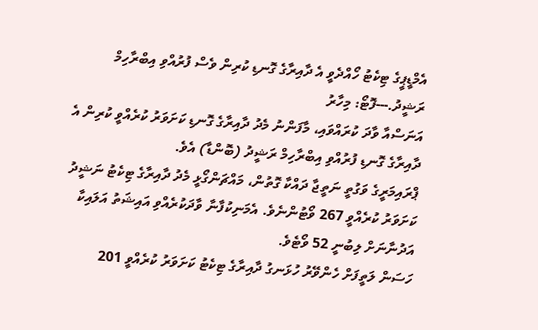އެމްޑީޕީގެ ޓިކެޓު ހޯއްދެވީ އެ ދާއިރާގެ ގޮނޑި ކުރިން ވެސް ފުރުއްވި އިބްރާހިމް ރަޝީދު.---ފޮޓޯ: މިހާރު
އަނަސްއާ ވާދަ ކުރައްވައި، މާފަންނު މެދު ދާއިރާގެ ގޮނޑި ކަށަވަރު ކުރެއްވީ ކުރިން އެ ދާއިރާގެ ގޮނޑި ފުރުއްވި އިބްރާހިމް ރަޝީދު (ބޮންޑާ) އެވެ.
ޕްރައިމަރީގެ ވަގުތީ ނަތީޖާ ދައްކާ ގޮތުން، މައްޗަންގޯޅީ މެދު ދާއިރާގެ ޓިކެޓު ނަޝީދު ކަށަވަރު ކުރެއްވީ 267 ވޯޓުންނެވެ. އެމަނިކުފާނާ ވާދަކުރެއްވި އައިޝަތު އަލައިކާ އަދުނާނަށް ލިބުނީ 52 ވޯޓެވެ.
ހަސަން ލަތީފަށް ހެންވޭރު ހުޅަނގު ދާއިރާގެ ޓިކެޓު ކަށަވަރު ކުރެއްވީ 201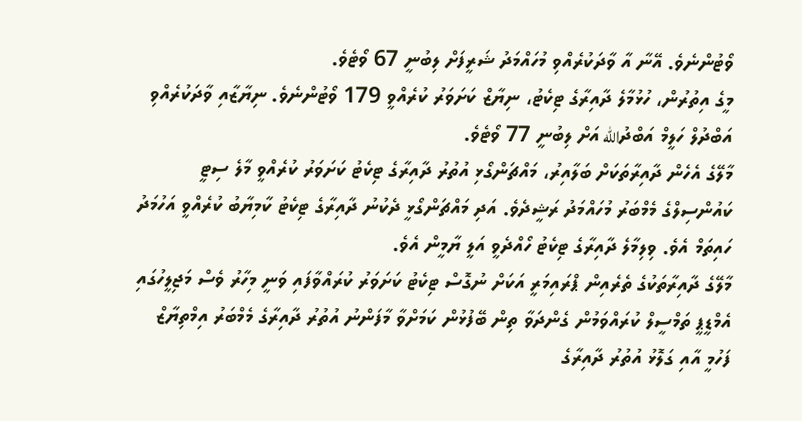ވޯޓުންނެވެ. އޭނާ އާ ވާދަކުރެއްވި މުހައްމަދު ޝަރީފަށް ލިބުނީ 67 ވޯޓެވެ.
މީގެ އިތުރުން، ހުޅުމާލެ ދާއިރާގެ ޓިކެޓު، ނިޔާޒް ކަށަވަރު ކުރެއްވީ 179 ވޯޓުންނެވެ. ނިޔާޒާއި ވާދަކުރެއްވި އަބްދުލް ހަލީމް އަބްދުالله އަށް ލިބުނީ 77 ވޯޓެވެ.
މާލޭގެ އެހެން ދާއިރާތަކަށް ބަލާއިރު، މައްޗަންގޯޅި އުތުރު ދާއިރާގެ ޓިކެޓު ކަށަވަރު ކުރެއްވީ މާލެ ސިޓީ ކައުންސިލްގެ މެމްބަރު މުހައްމަދު ރަޝީދެވެ. އަދި މައްޗަންގޯޅީ ދެކުނު ދާއިރާގެ ޓިކެޓު ކާމިޔާބު ކުރެއްވީ އަހުމަދު ހައިތަމް އެވެ. ވިލިމާލެ ދާއިރާގެ ޓިކެޓު ހޯއްދެވީ އަލީ ޔާމީން އެވެ.
މާލޭގެ ދާއިރާތަކުގެ ތެރެއިން ޕްރައިމަރީ އަކަށް ނުގޮސް ޓިކެޓު ކަށަވަރު ކުރައްވާފައި ވަނީ މިހާރު ވެސް މަޖިލީހުގައި އެމްޑީޕީ ތަމްސީލް ކުރައްވަމުން ގެންދަވާ ތިން ބޭފުޅުން ކަމަށްވާ މާފަންނު އުތުރު ދާއިރާގެ މެމްބަރު އިމްތިޔާޒް ފަހުމީ އާއި ގަލޮޅު އުތުރު ދާއިރާގެ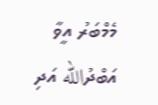މެމްބަރު އީވާ އަބްދުالله އަދި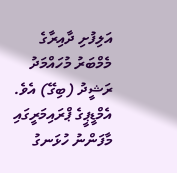އަލިފުށި ދާއިރާގެ މެމްބަރު މުހައްމަދު ރަޝީދު (ބިގޭ) އެވެ.
އެމްޑީޕީގެ ޕްރައިމަރީގައި މާފަންނު ހުޅަނގު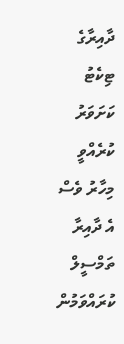ދާއިރާގެ ޓިކެޓު ކަށަވަރު ކުރެއްވީ މިހާރު ވެސް އެ ދާއިރާ ތަމްސީލް ކުރައްވަމުން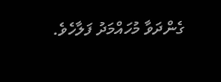ގެންދަވާ މުހައްމަދު ފަލާހެވެ.